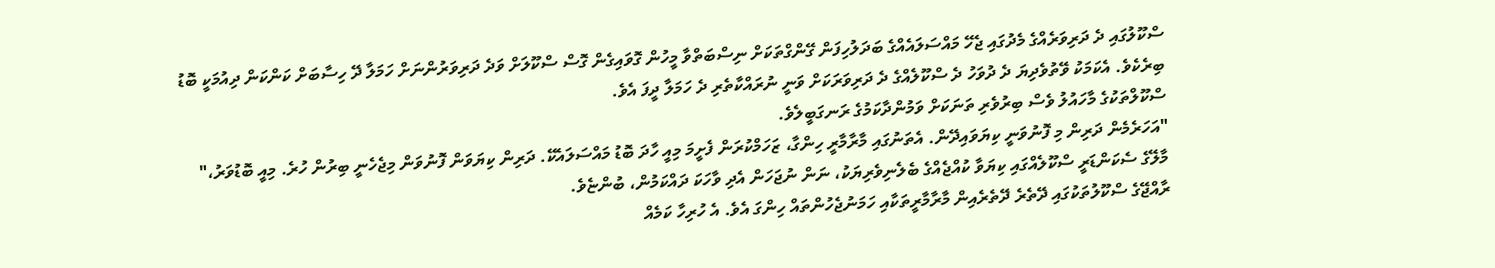ސްކޫލުގައި ދެ ދަރިވަރެއްގެ މެދުގައި ޖެހޭ މައްސަލައެއްގެ ބަދަލުހިފަން ގޭންގްތަކަށް ނިސްބަތްވާ މީހުން ގޮވައިގެން ގޮސް ސްކޫލަށް ވަދެ ދަރިވަރުންނަށް ހަމަލާ ދޭ ހިސާބަށް ކަންކަން ދިއުމަކީ ބޮޑު ބިރެކެވެ. އެކަމަކު ވޭތުވެދިޔަ ދެ ދުވަހު ދެ ސްކޫލެއްގެ ދެ ދަރިވަރަކަށް ވަނީ ނުރައްކާތެރި ދެ ހަމަލާ ދީފަ އެވެ.
ސްކޫލްތަކުގެ މާހައުލު ވެސް ބިރުވެރި ތަނަކަށް ވަމުންދާކަމުގެ ރަނގަބީލެވެ.
"އަހަރެމެން ދަރިން މި ފޮނުވަނީ ކިޔަވައިދޭން. އެތަނުގައި މާރާމާރީ ހިންގާ، ޒަހަމްކުރަން ފެށީމަ މިއީ ހާދަ ބޮޑު މައްސަލައެކޭ. ދަރިން ކިޔަވަން ފޮނުވަން މިޖެހެނީ ބިރުން ހުރެ. މިއީ ބޮޑުވަރު،" މާލޭގެ ސެކަންޑަރީ ސްކޫލެއްގައި ކިޔަވާ ކުއްޖެއްގެ ބެލެނިވެރިޔަކު، ނަން ނުޖަހަން އެދި ވާހަކަ ދައްކަމުން، ބުންޏެވެ.
ރާއްޖޭގެ ސްކޫލުތަކުގައި ދޭތެރެ ދޭތެރެއިން މާރާމާރީތަކާއި ހަމަނުޖެހުންތައް ހިންގަ އެވެ. އެ ހުރިހާ ކަމެއް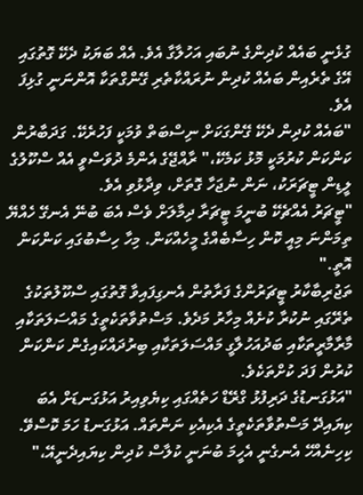ގުޅެނީ ބައެއް ކުދިންގެ ނުބައި އަހުލާގާ އެވެ. އެއް ބަޔަކު ދެކޭ ގޮތުގައި އޭގެ ތެރެއިން ބައެއް ކުދިން ނުރައްކާތެރި ގޭންގްތަކާ އޮންނަނީ ގުޅިފަ އެވެ.
"ބައެއް ކުދިން ދެކޭ ގޭންގަކަށް ނިސްބަތް ވުމަކީ ފަހުރެކޭ. ގަދަބާރުން ކަންކަން ކުރުމަކީ މޮޅު ކަމެކޭ،" ރާއްޖޭގެ އެންމެ ދުވަސްވީ އެއް ސްކޫލުގެ ލީޑިން ޓީޗަރަކު، ނަން ނުޖަހާ ގޮތަށް، ވިދާޅުވި އެވެ.
"ޓީޗަރު އެއްޗެކޭ ބުނީމަ ޓީޗަރާ ދިމާލަށް ވެސް އެބަ ބުނޭ އެނގޭ ހެއްޔޭ ތިމަންނަ މިއީ ކޮން ހިސާބެއްގެ މީހެއްކަން. މިހާ ހިސާބުގައި ކަންކަން އޮތީ."
ތަޖުރިބާކާރު ޓީޗަރުންގެ ފަރާތުން އެނގިފައިވާ ގޮތުގައި ސްކޫލުތަކުގެ ތެރޭގައި ނުކުރާ ކުށެއް މިހާރު މަދެވެ. މަސްތުވާތަކެތީގެ މައްސަލަތަކާއި މާރާމާރީތަކާއި ބަދުއަހުލާގީ މައްސަލަތަކާއި ބިރުދައްކައިގެން ކަންކަން ކުރުން ފަދަ ކުށްތަކެވެ.
"އަޅުގަނޑުގެ ދަރިފުޅު ގްރޭޑް ހަތެއްގައި ކިޔެވިއިރު އަޅުގަނޑަށް އެބަ ކިޔައިދޭ މަސްތުވާތަކެތީގެ އެކިއެކި ނަންތައް. އަޅުގަނޑު ހަމަ ކޮސްވޭ. ކިހިނެއްހޭ އެނގެނީ އެހީމަ ބުނަނީ ކުލާސް ކުދިން ކިޔައިދެނީއޭ،"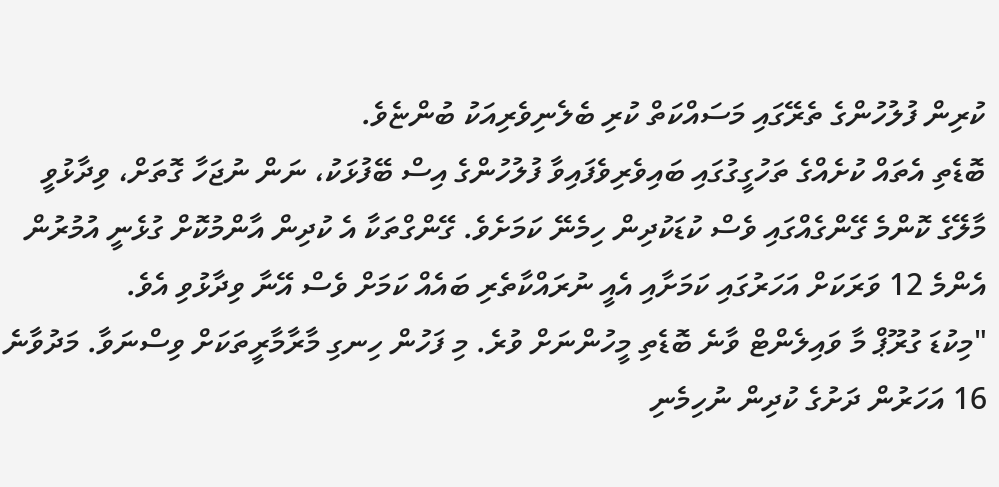ކުރިން ފުލުހުންގެ ތެރޭގައި މަސައްކަތް ކުރި ބެލެނިވެރިއަކު ބުންޏެވެ.
ބޮޑެތި އެތައް ކުށެއްގެ ތަހުގީގުގައި ބައިވެރިވެފައިވާ ފުލުހުންގެ އިސް ބޭފުޅަކު، ނަން ނުޖަހާ ގޮތަށް، ވިދާޅުވީ މާލޭގެ ކޮންމެ ގޭންގެއްގައި ވެސް ކުޑަކުދިން ހިމެނޭ ކަމަށެވެ. ގޭންގްތަކާ އެ ކުދިން އާންމުކޮށް ގުޅެނީ އުމުރުން އެންމެ 12 ވަރަކަށް އަހަރުގައި ކަމަށާއި އެއީ ނުރައްކާތެރި ބައެއް ކަމަށް ވެސް އޭނާ ވިދާޅުވި އެވެ.
"މިކުޑަ ގުރޫޕް މާ ވައިލެންޓް ވާނެ ބޮޑެތި މީހުންނަށް ވުރެ. މި ފަހުން ހިނގި މާރާމާރީތަކަށް ވިސްނަވާ. މަދުވާނެ 16 އަހަރުން ދަށުގެ ކުދިން ނުހިމެނި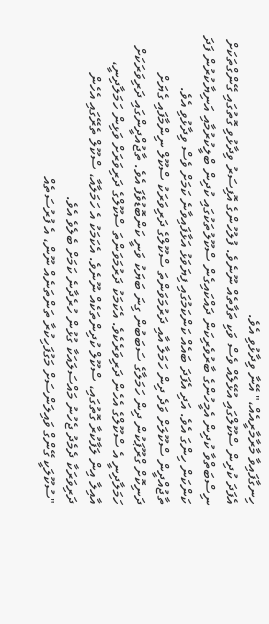ހިނގާފައިވާ މާރާމާރީއެއް،" އޭނާ ވިދާޅުވި އެވެ.
އެފަދަ ކުދިން ސްކޫލްގައި އުޅޭލެއް ވެސް ވަކި ތަފާތެއް ނޫނެވެ. ފުލުހުންގެ އޮފިސަރު ވިދާޅުވި ގޮތުގައި ގޭންގްތަކަށް ނިސްބަތްވާ ކުދިން އެމީހުންގެ ބާރުވެރިކަން ދައްކައިގެން ސްކޫލުތަކުގައި ކުދިން ބްލީކުރުމާއި އަނިޔާކުރުން ފަދަ ކަންކަން ހިންގަ އެވެ. އަދި އެފަދަ ބައެއް ކަންކަމުގައި ފިޔަވަޅު އަޅާފައިވާނެ ކަމަށް ވެސް ވިދާޅުވި އެވެ.
ތާޖުއްދީން ސްކޫލަށް ވަދެ ދިން ހަމަލާ އާއި ދަރުމަވަންތަ ސްކޫލްގެ ދަރިވަރަކު ސްކޫލް ނިންމާފައި ގެޔަށް ދަނިކޮށް ގްރޫޕަކުން ދިން ހަމަލާގެ ސަބަބުން ގިނަ ބަޔަކު ވަނީ ކަންބޮޑުވެފަ އެވެ. ތާޖުއްދީންގައި ދަރިވަރަކަށް ހަމަލާދިނީ އެ ސްކޫލްގެ އެހެން ދަރިވަރެކެވެ. އެކަމަކު ދަރުމަވަންތަ ސްކޫލްގެ ދަރިވަރަށް ވަޅިން ހަމަލާދިނީ، އާއިލާ އިން ލަފާކުރާ ގޮތުގައި، ސްކޫލް ކުދިންތަކެއް ނޫނެވެ. އެކަމަކު އެ ހަމަލާއާ، ސްކޫލް ތެރޭގައި އެހެން ދަރިވަރަކާ ދެމެދު ޖެހުނު މައްސަލައަކާ ގުޅުން ހުރެދާނެ ކަމަށް ބެލެވެ އެވެ.
"ސުކޫލަކީ ގޭންގް ވައިލަންސަށް މަގުފަހިކުރާ ތަންތަނެއް ނޫން، އެ ފުރުސަތެއް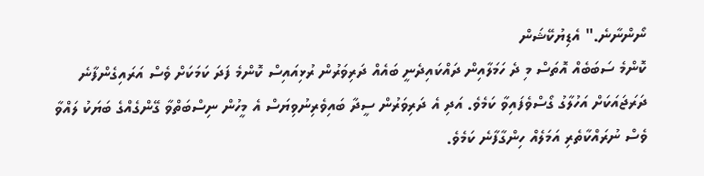ނޯންނާނެ." އެޑިޔުކޭޝަން
ކޮންމެ ސަބަބެއް އޮތަސް މި ދެ ހަމަލާއިން ދައްކައިދެނީ ބައެއް ދަރިވަރުން ރުޅިއައިސް ކޮންމެ ފަދަ ކަމަކަށް ވެސް އަރައިގެންފާނެ ދަރަޖައަކަށް އަހުލާގު ގޯސްވެފައިވާ ކަމެވެ. އަދި އެ ދަރިވަރުން ސީދާ ބައިވެރިނުވިޔަސް އެ މީހުން ނިސްބަތްވާ ގޭންގެއްގެ ބަޔަކު ލައްވާ ވެސް ނުރައްކާތެރި އަމަލެއް ހިންގާފާނެ ކަމެވެ.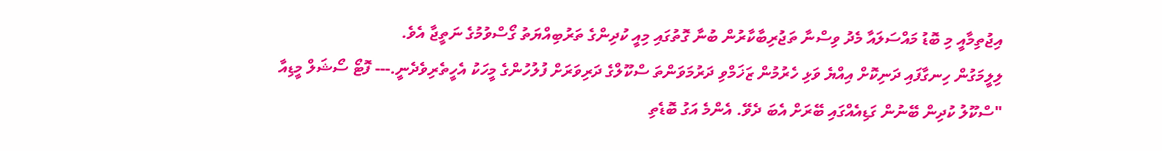އިޖުތިމާއީ މި ބޮޑު މައްސަލައާ މެދު ވިސްނާ ތަޖުރިބާކާރުން ބުނާ ގޮތުގައި މިއީ ކުދިންގެ ތަރުބިއްޔަތު ގޯސްވުމުގެ ނަތީޖާ އެވެ.
ލިލީމަގުން ހިނގާފައި ދަނިކޮށް އިއްޔެ ވަޅި ހެރުމުން ޒަޚަމްވި ދަރުމަވަންތަ ސްކޫލްގެ ދަރިވަރަށް ފުލުހުންގެ މީހަކު އެހީތެރިވެދެނީ.--- ފޮޓޯ ސޯޝަލް މީޑިއާ
"ސްކޫލު ކުދިން ބޭނުން ގަޑިއެއްގައި ބޭރަށް އެބަ ދެވޭ. އެންމެ އަގު ބޮޑެތި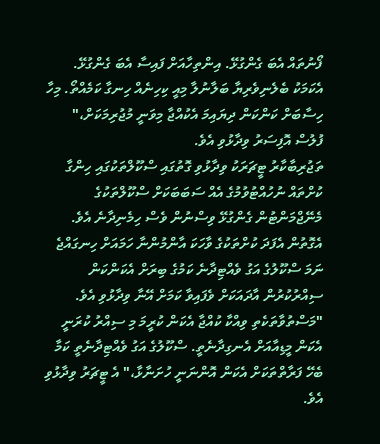ފޯނުތައް އެބަ ގެންގުޅޭ. އިންތިހާއަށް ފައިސާ އެބަ ގެންގުޅޭ. އެކަމަކު ބެލެނިވެރިޔާ ބަލާނުލާ މިއީ ކިހިނެއް ހިނގާ ކަމެއްތޯ. މިހާ ހިސާބަށް ކަންކަން ދިޔައިމަ އެކުއްޖާ މިވަނީ މުޖުރިމަކަށް،" ފުލުސް އޮފިސަރު ވިދާޅުވި އެވެ.
ތަޖުރިބާކާރު ޓީޗަރަކު ވިދާޅުވި ގޮތުގައި ސްކޫލްތަކުގައި ހިންގާ ކުށްތައް ނުހުއްޓުވުމުގެ އެއް ސަބަބަކަށް ސްކޫލްތަކުގެ މެނޭޖްމަންޓުން ގެންގުޅޭ ވިސްނުން ވެސް ހިމެނިދާނެ އެވެ. އެގޮތުން އެފަދަ ކުށްތަކުގެ ވާހަކަ އާންމުންނާ ހަމައަށް ހިނގައްޖެ ނަމަ ސްކޫލުގެ އަގު ވެއްޓިދާނެ ކަމުގެ ބިރަށް އެކަންކަން ސިއްރުކުރުން އާދައަކަށް ވެފައިވާ ކަމަށް އޭނާ ވިދާޅުވި އެވެ.
"މަސްތުވާތަކެތި ވިއްކާ ކުއްޖާ އެކަން ކުރީމަ މި ސިއްރު ކުރަނީ އެކަން މީޑިއާއަށް އެނގިދާނެތީ. ސްކޫލުގެ އަގު ވެއްޓިދާނެތީ ކަމާ ބެހޭ ފަރާތްތަކަށް އެކަން އޮންނަނީ ހުށަނާޅާ،" އެ ޓީޗަރު ވިދާޅުވި އެވެ.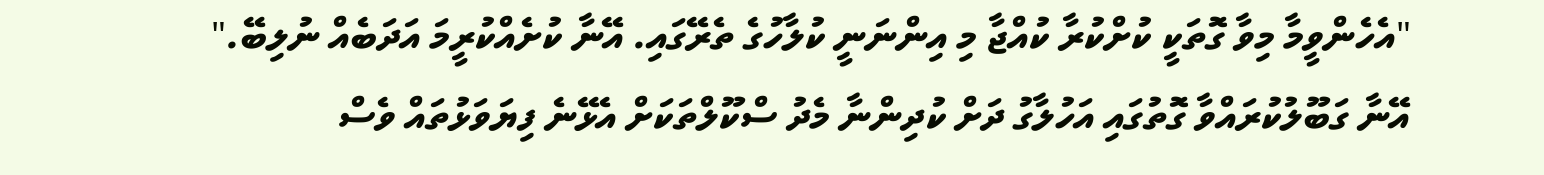"އެހެންވީމާ މިވާ ގޮތަކީ ކުށްކުރާ ކުއްޖާ މި އިންނަނީ ކުލާހުގެ ތެރޭގައި. އޭނާ ކުށެއްކުރީމަ އަދަބެއް ނުލިބޭ."
އޭނާ ގަބޫލުކުރައްވާ ގޮތުގައި އަހުލާގު ދަށް ކުދިންނާ މެދު ސްކޫލްތަކަށް އެޅޭނެ ފިޔަވަޅުތައް ވެސް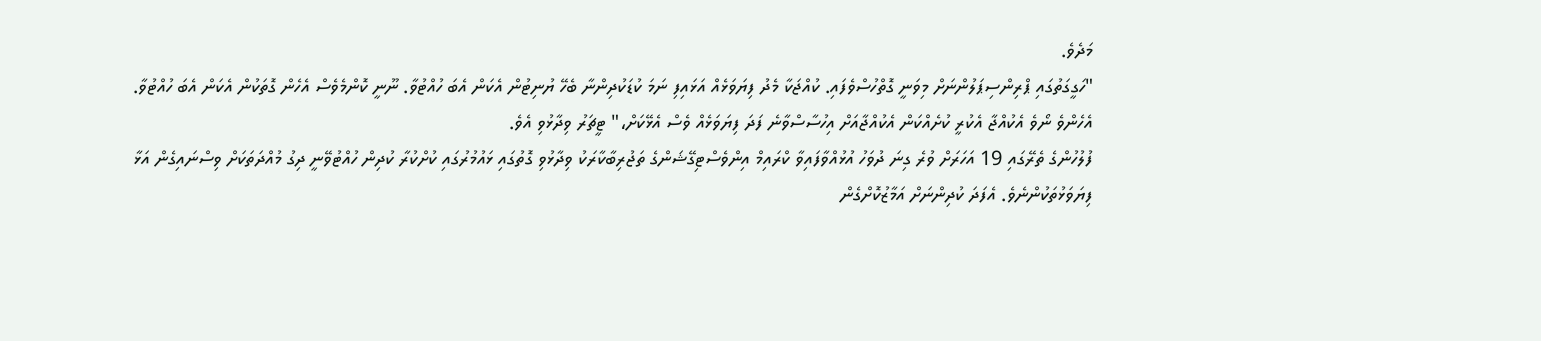މަދެވެ.
"ހަގީގަތުގައި ޕްރިންސިޕަލުންނަށް މިވަނީ ގޮތްހުސްވެފައި. ކުއްޖަކާ މެދު ފިޔަވަޅެއް އަޅައިފި ނަމަ ކުޑަކުދިންނާ ބެހޭ ޔުނިޓުން އެކަން އެބަ ހުއްޓުވާ. ނޫނީ ކޮންމެވެސް އެހެން ގޮތަކުން އެކަން އެބަ ހުއްޓުވާ. އެހެންވެ ނޯވެ އެކުއްޖާ އެކުރީ ކުށެއްކަން އެކުއްޖާއަށް އިހުސާސްވާނެ ފަދަ ފިޔަވަޅެއް ވެސް އެޅޭކަށް،" ޓީޗަރު ވިދާޅުވި އެވެ.
ފުލުހުންގެ ތެރޭގައި 19 އަހަރަށް ވުރެ ގިނަ ދުވަހު އުޅުއްވާފައިވާ ކްރައިމް އިންވެސްޓިގޭޝަންގެ ތަޖުރިބާކާރަކު ވިދާޅުވި ގޮތުގައި ޅައުމުރުގައި ކުށްކުރާ ކުދިން ހުއްޓުވޭނީ ދިގު މުއްދަތަކަށް ވިސްނައިގެން އަޅާ ފިޔަވަޅުތަކުންނެވެ. އެފަދަ ކުދިންނަށް އަމާޒުކޮށްގެން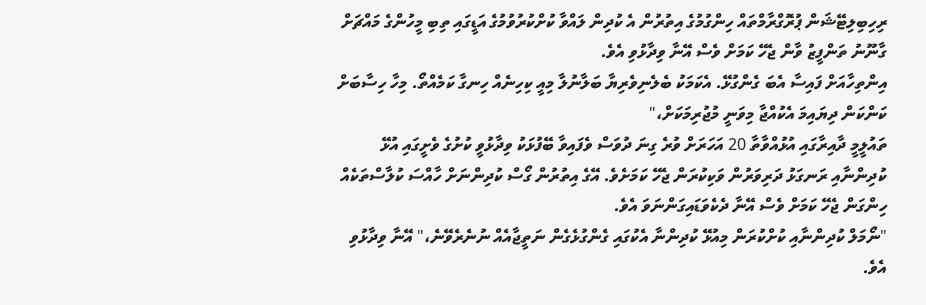ރިހިބިލިޓޭޝަން ޕުރޮގްރާމްތައް ހިންގުމުގެ އިތުރުން އެ ކުދިން ލައްވާ ކުށްކުރުވުމުގެ އަޑީގައި ތިބި މީހުންގެ މައްޗަށް ގާނޫނު ތަންފީޒު ވާން ޖެހޭ ކަމަށް ވެސް އޭނާ ވިދާޅުވި އެވެ.
އިންތިހާއަށް ފައިސާ އެބަ ގެންގުޅޭ. އެކަމަކު ބެލެނިވެރިޔާ ބަލާނުލާ މިއީ ކިހިނެއް ހިނގާ ކަމެއްތޯ. މިހާ ހިސާބަށް ކަންކަން ދިޔައިމަ އެކުއްޖާ މިވަނީ މުޖުރިމަކަށް،"
ތައުލީމީ ދާއިރާގައި އުޅުއްވާތާ 20 އަހަރަށް ވުރެ ގިނަ ދުވަސް ވެފައިވާ ބޭފުޅަކު ވިދާޅުވީ ކުށުގެ ވެށީގައި އުޅޭ ކުދިންނާއި ރަނގަޅު ދަރިވަރުން ވަކިކުރަން ޖެހޭ ކަމަށެވެ. އޭގެ އިތުރުން ގޯސް ކުދިންނަށް ހާއްސަ ކުލާސްތަކެއް ހިންގަން ޖެހޭ ކަމަށް ވެސް އޭނާ ދެކެވަޑައިގަންނަވަ އެވެ.
"ނޯމަލް ކުދިންނާއި ކުށްކުރަން މިއުޅޭ ކުދިންނާ އެކުގައި ގެންގުޅެގެން ނަތީޖާއެއް ނުނެރެވޭނެ،" އޭނާ ވިދާޅުވި އެވެ.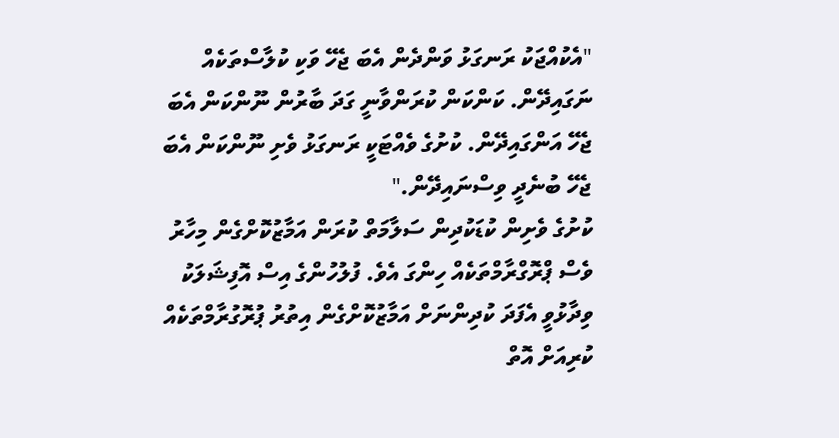"އެކުއްޖަކު ރަނގަޅު ވަންދެން އެބަ ޖެހޭ ވަކި ކުލާސްތަކެއް ނަގައިދޭން. ކަންކަން ކުރަންވާނީ ގަދަ ބާރުން ނޫންކަން އެބަ ޖެހޭ އަންގައިދޭން. ކުށުގެ ވެއްޓަކީ ރަނގަޅު ވެށި ނޫންކަން އެބަ ޖެހޭ ބުނެދީ ވިސްނައިދޭން."
ކުށުގެ ވެށިން ކުޑަކުދިން ސަލާމަތް ކުރަން އަމާޒުކޮށްގެން މިހާރު ވެސް ޕްރޮގްރާމްތަކެއް ހިންގަ އެވެ. ފުލުހުންގެ އިސް އޮފިޝަލަކު ވިދާޅުވީ އެފަދަ ކުދިންނަށް އަމާޒުކޮށްގެން އިތުރު ޕުރޮގުރާމްތަކެއް ކުރިއަށް އޮތް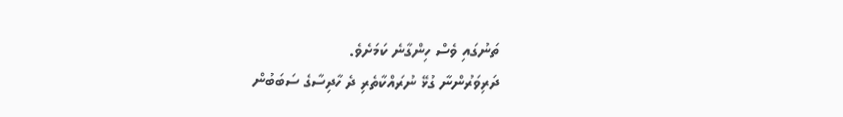ތަނުގައި ވެސް ހިންގާނެ ކަމަށެވެ.
ދަރިވަރުންނާ ގުޅޭ ނުރައްކާތެރި ދެ ހާދިސާގެ ސަބަބުން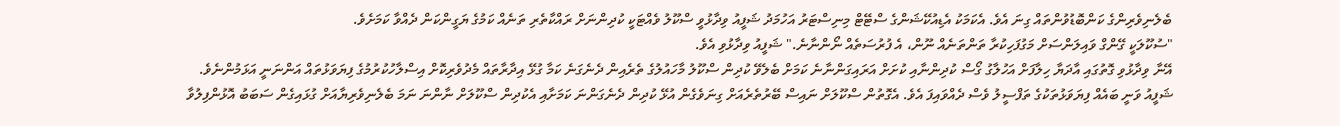ބެލެނިވެރިންގެ ކަންބޮޑުވުންތައް ގިނަ އެވެ. އެކަމަކު އެޑިއުކޭޝަންގެ ސްޓޭޓް މިނިސްޓަރު އަހުމަދު ޝަފީއު ވިދާޅުވީ ސްކޫލު ވެއްޓަކީ ކުދިންނަށް ރައްކާތެރި ތަނެއް ކަމުގެ ޔަގީންކަން ދެއްވާ ކަމަށެވެ.
"ސުކޫލަކީ ގޭންގް ވައިލަންސަށް މަގުފަހިކުރާ ތަންތަނެއް ނޫން، އެ ފުރުސަތެއް ނޯންނާނެ." ޝަފީއު ވިދާޅުވި އެވެ.
އޭނާ ވިދާޅުވި ގޮތުގައި އާދަޔާ ހިލާފަށް އަހުލާގު ގޯސް ކުދިންނާއި ކުށަށް އަރައިގަންނާނެ ކަމަށް ބެލެވޭ ކުދިން ސްކޫލު މާހައުލުގެ ތެރެއިން ދެނެގަނެ ކަމާ ގުޅޭ އިދާރާތައް މެދުވެރިކޮށް އިސްލާހުކުރުމުގެ ފިޔަވަޅުތައް އަންނަނީ އަޅަމުންނެވެ.
ޝަފީއު ވަނީ ބައެއް ފިޔަވަޅުތަކުގެ ތަފްސީލު ވެސް ދެއްވައިފަ އެވެ. އެގޮތުން ސްކޫލަށް ނައިސް ބޭރުތެރެއަށް ގިނަވެގެން އުޅޭ ކުދިން ދެނެގަންނަ ކަމަށާއި އެކުދިން ސްކޫލަށް ނާންނަ ނަމަ ބެލެނިވެރިޔާއަށް ގުޅައިގެން ސަބަބު އޮޅުންފިލުވާ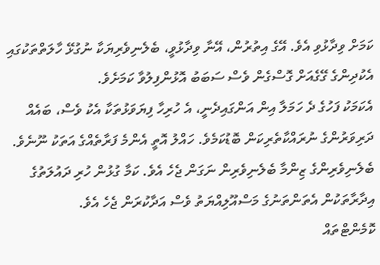ކަމަށް ވިދާޅުވި އެވެ. އޭގެ އިތުރުން، އޭނާ ވިދާޅުވީ، ބެލެނިވެރިޔަކާ ނުގުޅޭ ހާލަތްތަކުގައި އެކުދިންގެ ގޭގެއަށް ގޮސްގެން ވެސް ސަބަބު އޮޅުންފިލުވާ ކަމަށެވެ.
އެކަމަކު ފަހުގެ ދެ ހަމަލާ އިން އަންގައިދެނީ، އެ ހުރިހާ ފިޔަވަޅުތަކާ އެކު ވެސް، ބައެއް ދަރިވަރުންގެ ނުރައްކާތެރިކަން ބޮޑުކަމެވެ. ހައްލު އޮތީ އެންމެ ފަރާތެއްގެ އަތަކު ނޫނެވެ. ބެލެނިވެރިންގެ ޒިންމާ ބެލެނިވެރިން ނަގަން ޖެހެ އެވެ. ކަމާ ގުޅުން ހުރި ދައުލަތުގެ އިދާރާތަކުން އެތަންތަނުގެ މަސްއޫލިއްޔަތު ވެސް އަދާކުރަން ޖެހެ އެވެ.
ކޮމެންޓްތައް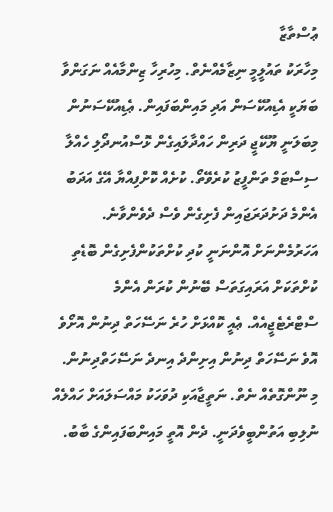ޢުސްތާޒާ
މިހާރަކު ތައުލީމީ ނިޒާމެއްނެތް. މިހުރިހާ ޒިންމާއެއް ނަގަންވާ ބަޔަކީ އެޑިއުކޭސަން އަދި މައިންބަފައިން. ޢެޑިއުކޭސަނުން މިބަލަނީ ޔޫކޭޖީ ދަރިން ހައްދާލައިގެން ޅޮސްއުނދޯލި ހެއްލާ ސިސްޓަމް ތަންފީޒު ކުރެވޭތޯ. ކުށެއް ކޮށްފިއްޔާ އޭގެ އަދަބު އެންމެ ދަށުދަރަޖައިން ފެށިގެން ވެސް ދެވެންވާނެ. އަހަރުމެންނަށް އޮންނަނީ ކުދި ކުށްތަކުންފެށިގެން ބޮޑެތި ކުށްތަކަށް އަރައިގަތަސް ބޭނުން ކުރަން އެންމެ ސްޓްރެޓެޖީއެއް. ޢެއީ ކޮއްޅަށް ހުރެ ނަސޭހަތް ދިނުން އޮށޯވެ އޮވެ ނަސޭހަތް ދިނުން އިށިންދެ އިނދެ ނަސޭހަތްދިނުން. މި ނޫންގޮތެއް ނެތް. ނަތީޖާއަކި ދުވަހަކު މައްސަލައަށް ހައްލެއް ނުލިބި އަތުންބީވެދަނީ. ދެން އޮތީ މައިންބަފައިންގެ ބާބު.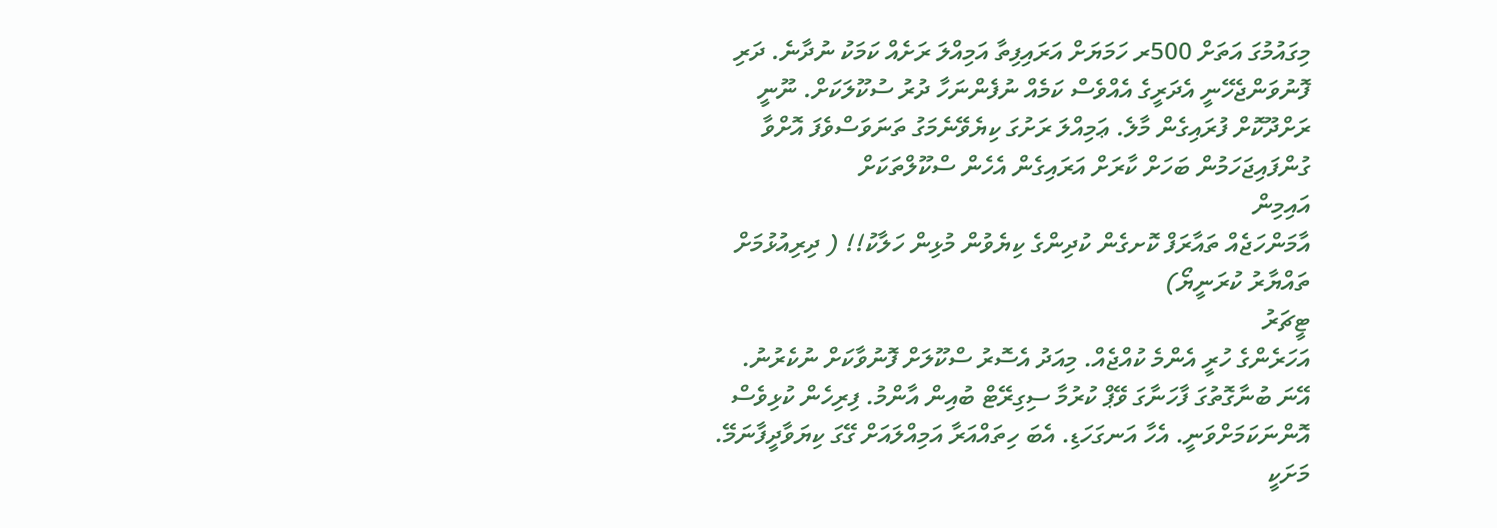މިގައުމުގަ އަތަށް 500ރ ހަމަޔަށް އަރައިފިތާ އަމިއްލަ ރަށެއް ކަމަކު ނުދާނެ. ދަރި ފޮނުވަންޖެހޭނީ އެދަރީގެ އެއްވެސް ކަމެއް ނުފެންނަހާ ދުރު ސުކޫލަކަށް. ނޫނީ ރަށްދޫކޮށް ފުރައިގެން މާލެ. ޢަމިއްލަ ރަށުގަ ކިޔެވޭނެމަގު ތަނަވަސްވެފަ އޮށްވާ ގުންފައިޖަހަމުން ބަހަށް ކާރަށް އަރައިގެން އެހެން ސްކޫލްތަކަށް
އައިމިން
އާމަންހަޖެއް ތައާރަފް ކޮށގެން ކުދިންގެ ކިޔެވުން މުޅިން ހަލާކު!! ( ދިރިއުޅުމަށް ތައްޔާރު ކުރަނީޔޯ)
ޓީޗަރު
އަހަރެންގެ ހުރީ އެންމެ ކުއްޖެއް. މިއަދު އެސޮރު ސްކޫލަށް ފޮނުވާކަށް ނުކެރުނު. އޭނަ ބުނާގޮތުގަ ފާހަނާގަ ވޭޕް ކުރުމާ ސިގިރޭޓް ބުއިން އާންމު. ފިރިހެން ކުޅިވެސް އޮންނަކަމަށްވަނީ. އެހާ އަނގަހަޑި. އެބަ ހިތައްއަރާ އަމިއްލައަށް ގޭގަ ކިޔަވާދީފާނަމޭ. މަށަކީ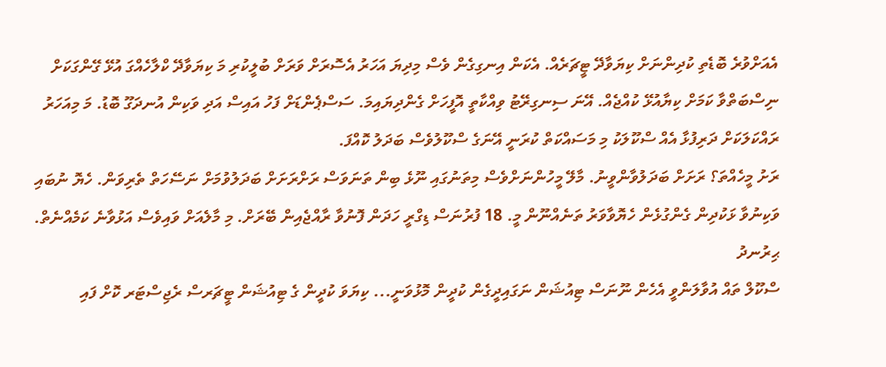އެއަށްވުރެ ބޮޑެތި ކުދިންނަށް ކިޔަވާދޭ ޓީޗަރެއް. އެކަން އިނގިގެން ވެސް މިދިޔަ އަހަރު އެސޮރަށް ވަރަށް ބުލީކުރި މަ ކިޔަވާދޭ ކްލާހެއްގަ އުޅޭ ގޭންގަކަށް ނިސްބަތްވާ ކަމަށް ކިޔާއުޅޭ ކުއްޖެއް. އޭނަ ސިނގިރޭޓު ވިއްކާތީ އޮފީހަށް ގެންދިޔައިމަ. ސަސްޕެންޑަށް ފަހު އައިސް އަދި ވަކިން އުނދަގޫ ބޮޑު. މަ މިއަހަރު ރައްކަލަކަށް ދަރިފުޅާ އެއް ސްކޫލަކު މި މަސައްކަތް ކުރަނީ އޭނަގެ ސްކޫލުވެސް ބަދަލު ކޮއްފަ.
ރަށު މީހެއްތަ؟ ރަށަށް ބަދަލުވާންވީނު. މާލޭ މީހުންނަށްވެސް މިތަނުގައި ނޫޅެ ބިން ތަނަވަސް ރަށްރަށަށް ބަދަލުވުމަށް ނަސޭހަތް ތެރިވަން. ހެޔޮ ނުބައި ވަކިނުވާ ޅަކުދިން ގެންގުޅެން ހެޔޮވާވަރު ތަނެއްނޫން މީ. 18 ފުރުނަސް ޑިގްރީ ހަދަން ފޮނުވާ ރާއްޖެއިން ބޭރަށް. މި މާލެއަށް ވައިވެސް އަޅުވާނެ ކަމެއްނެތް.
ޙިރުނދު
ސްކޫލް ތައް އުވާލަންވީ އެހެން ނޫނަސް ޓިއުޝަން ނަގައިދީގެން ކުދީން މޮޅުވަނީ... ކިޔަވަ ކުދީން ގެ ޓިއުޝަން ޓީޗަރސް ރެޖިސްޓަރ ކޮށް ފައި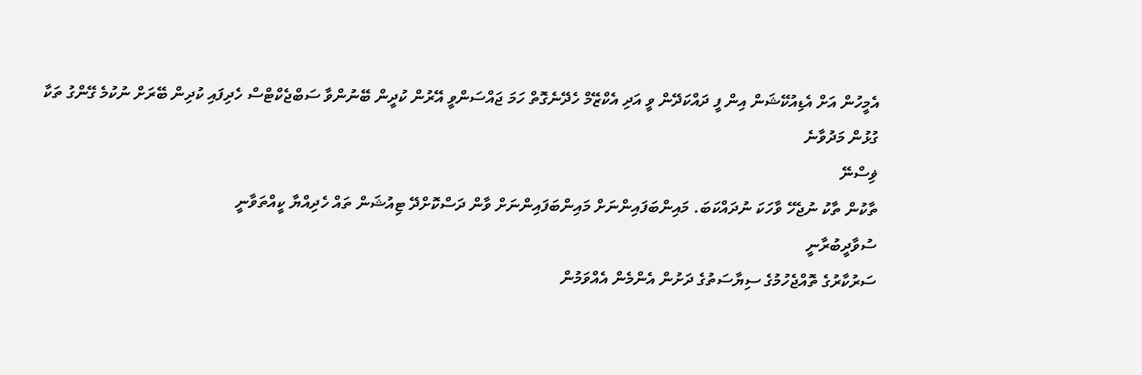އެމީހުން އަށް އެޑިއުކޭޝަން އިން ފީ ދައްކަދޭން ވީ އަދި އެކްޒޭމް ހެދޭނެގޮތް ހަމަ ޖައްސަންވީ އޭރުން ކުދީން ބޭނުންވާ ސަބްޖެކްޓްސް ހެދިފައި ކުދިން ބޭރަށް ނުކުމެ ގޭންގު ތަކާ ގުޅުން މަދުވާނެ
ޥިސްނޭ
ތާކުން ތާކު ނުޖެހޭ ވާހަކަ ނުދައްކަބަ. މައިންބަފައިންނަށް މައިންބަފައިންނަށް ވާން ދަސްކޮށްދޭ ޓިއުޝަން ތައް ހެދިއްޔާ ކީއްތަވާނީ
ސުވާދީބުރާނީ
ސަރުކާރުގެ ތޮއްޖެހުމުގެ ސިޔާސަތުގެ ދަށުން އެންމެން އެއްވަމުން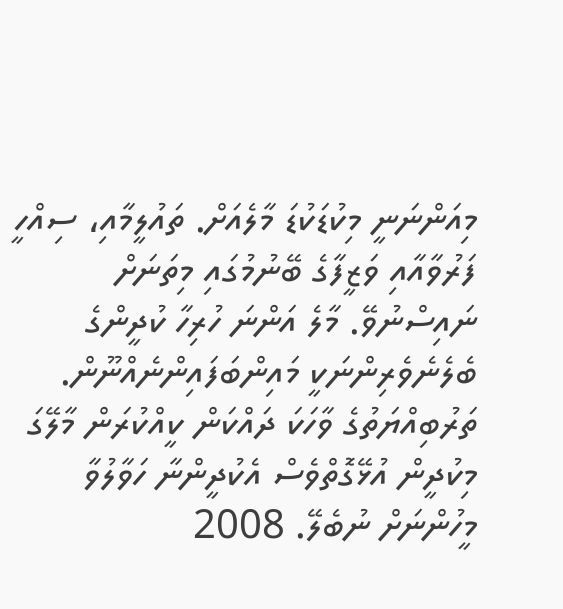މިއަންނަނީ މިކުޑަކުޑަ މާލެއަށް. ތައުލީމާއި، ސިއްހީ ފަރުވާއާއި ވަޒީފާގެ ބޭނުމުގައި މިތަނަށް ނައިސްނުވޭ. މާލެ އަންނަ ހުރިހާ ކުދީންގެ ބެލެނެވެރިންނަކީ މައިންބަފައިންނެއްނޫން. ތަރުބިއްޔަތުގެ ވާހަކަ ދައްކަން ކީއްކުރަން މާލޭގަ މިކުދީން އުޅޭގޮތްވެސް އެކުދީންނާ ހަވާލުވާ މީހުންނަށް ނުބެލޭ. 2008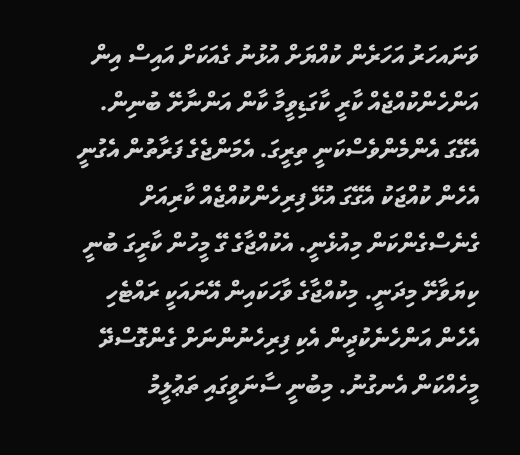ވަނައހަރު އަހަރެން ކުއްޔަށް އުޅުނު ގެއަކަށް އައިސް އިން އަންހެންކުއްޖެއް ކާރީ ކާގަޑިވީމާ ކާން އަންނާށޭ ބުނިން. އެގޭގަ އެންމެންވެސްކަނީ ތިރީގަ. އެމަންޖެގެ ފަރާތުން އެގުނީ އެހެން ކުއްޖަކު އެގޭގަ އުޅޭ ފިރިހެންކުއްޖެއް ކާރިއަށް ގެނެސްގެންކަން މިއުޅެނީ. އެކުއްޖާގެ ގޭ މީހުން ކާރީގަ ބުނީ ކިޔަވާށޭ މިދަނީ. މިކުއްޖާގެ ވާހަކައިން އޭނައަކީ ރައްޓެހި އެހެން އަންހެނެކުދީން އެކި ފިރިހެނުންނަށް ގެންގޮސްދޭ މީހެއްކަން އެނގުނު. މިބުނީ ސާނަވީގައި ތަޢުލީމު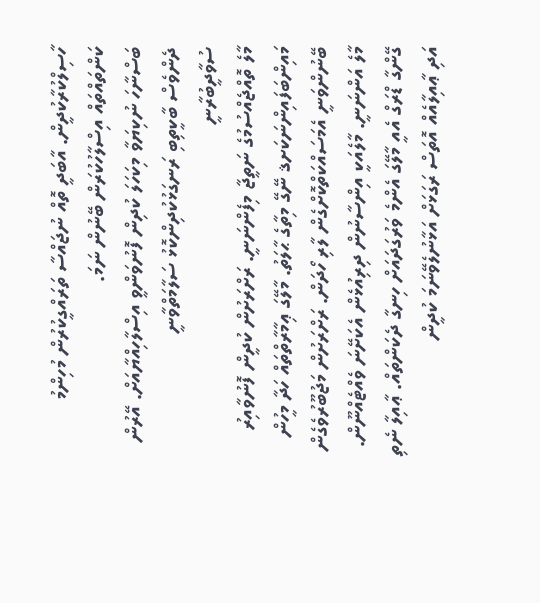ހާސިލްކުރާކުދީން. އާބަދީ ތޮއް ނުޖައްސާ ތަރައްގީކުރުން މުހިންމު ކަންތައްތައް އިސްލާހުކުރަން ބޭނުން ނަމަ.
ބަސްނާހަ ނުކިޔަވާ މިކަހަލަ ކުދިން ފޮނުވަންވީ އިސްލާހިއްޔާއަށް. އޭރުން ދެންވެސް ބާކީތިބި ރަނގަޅުކުދިންކޮޅު ސަލާމަތްވާނީ
ސުވާދީބުރާނީ
މާލެ ތޮއްޖެއްސުމުގެ ނަތީޖާ މިފެންނަނީ. ރަށްރަށުން ކުދީން ފޮނުވާއިރު މައިންބަފައިންނަކަށޤ ނޭގޭ މިތާގެ ޙާލަތު. މާލޭގަ ޢިމާރާތްތައް ހަދާ މީހުން ބޭނުންވަނީ އެމަސައްކަތްކޮށްގެން ލާރި ހޯދަން. ރަށްރަށުން މަޖުބޫރުވެގެން މާލެ އަންނަނީ. މާލެއަކީ އިންސާނުން ދިރިއުޅެން އެކަށޭނަ ވެއްޓެއްނޫން. ގޭންގާ ޑްރަގް އެއީ މާލޭގަ އެންމެ ވަރުގަދައަށް ހިނގާ ދެކަންތައް. ޢާއިލާ ނެތި އަދި ޢާއިލާއެއް އޮތަސް ރަގަޅަށް އަޅާނުލެވޭނަމަ ކުދީން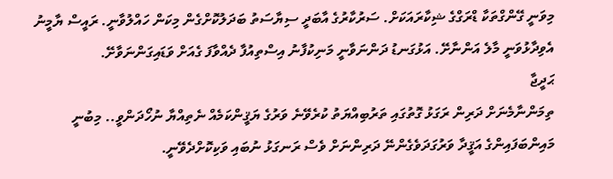މިވަނީ ގޭންގްތަކާ ޑްރަގްގެ ޝިކާރައަކަށް. ސަރުކާރުގެ އާބަދީ ސިޔާސަތު ބަދަލުކޮށްގެން މިކަން ހައްލުވާނީ. ރައީސް ޔާމީނު އެވިދާޅުވަނީ މާލެ އަންނާށޭ. އަޅުގަނޑު ދަންނަވާނީ މަނިކުފާނު އިސްތިއުފާ ދެއްވާފަ ގެއަށް ވަޑައިގަންނަވާށޭ.
ޙަދީޖާ
ތިމަންނާމެނަށް ދަރިން ރަގަޅު ގޮތުގައި ތަރުބިއްޔަތު ކުރެވޭނެ ވަރުގެ ޔަޤީންކަމެއް ނެތިއްޔާ ނުހޯދަންވީ.. މިބުނީ މައިންބަފައިންގެ އަޤީދާ ވަރުގަދަވެގެންނޭ ދަރިންނަށް ވެސް ރަނގަޅު ނުބައި ވަކިކޮށްދެވޭނީ.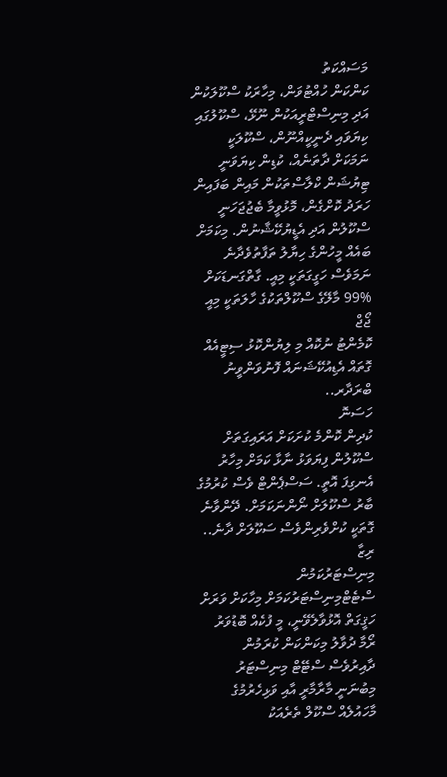މަސައްކަތު
ކަންކަން ހުއްޓުވަން، މިހާރަކު ސްކޫލަކުން އަދި މިނިސްޓްރީއަކުން ނޫޅޭ، ސްކޫލުގައި ކިޔަވައި ދެނީކީއްނޫން، ސްކޫލަކީ ނަމަކަށް ދާތަނެއް، ކުޑިން ކިޔަވަނީ ޓިޔުޝަން ކްލާސްތަކުން މައިން ބަފައިން ހަރަދު ކޮށްގެން، މޮޅުވީމާ ބެޖުޖަހަނީ ސްކޫލުން އަދި އެޑީޔުކޭޝާނުން. މިކަމަށް ބައެއް މީހުންގެ ހިޔާލު ތަފާތުވެދާނެ ނަމަވެސް ހަގީގަތަކީ މިއީ. ގާތްގަނޑަކަށް %99 މާލޭގެ ސްކޫލްތަކުގެ ހާލަތަކީ މިއީ
ޖޯޖް
ކޮމެންޓު ނުކޮއް މި ލިޔުންކޮޅު ސިޓީއެއް ގޮތައް އެޑިއުކޭޝަނައް ފޮނުވަންވީނު ބްރަދާރ..
ހަސަނޮ
ކުދިން ކޮންމެ ކުށަކަށް އަރައިގަތަށް ސްކޫލުން ފިޔަވަޅު ނާޅާ ކަމަށް މިހާރު އެނގިފަ އޮތީ. ސަސްޕެންޓް ވެސް ކުރުމުގެ ބާރު ސްކޫލަށް ނޯންނަކަމަށް. ދޭންވާނެ ގޮތަކީ ކުށްވެރިންވެސް ސަކޫލަށް ދާނެ..
ރިޒާ
މިނިސްޓަރުކަމުން ސްޓެޓްމިނިސްޓަރުކަމަށް މިހާކަށް ވަރަށް ހަޤީގަތް އޮޅުވާލެވޭނީ، މީ ފުކެއް ބޮޑުވަރު ރޯމާ ދުވާލު މިކަންކަން ކުރަމުން ދާއިރުވެސް ސްޓޭޓް މިނިސްޓަރު މިބުނަނީ މާރާމާރީ އާއި ވަޅިހެރުމުގެ މާހައުލެއް ސްކޫލް ތެރެއަކު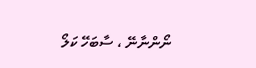ނޯންނާނޭ ، ސާބަހޭ ކަލޯ